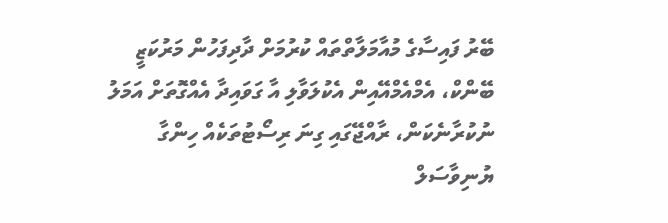ބޭރު ފައިސާގެ މުއާމަލާތްތައް ކުރުމަށް ދާދިފަހުން މަރުކަޒީ ބޭންކް، އެމްއެމްއޭއިން އެކުލަވާލި އާ ގަވައިދާ އެއްގޮތަށް އަމަލު ނުކުރާނެކަން، ރާއްޖޭގައި ގިނަ ރިސޯޓުތަކެއް ހިންގާ ޔުނިވާސަލް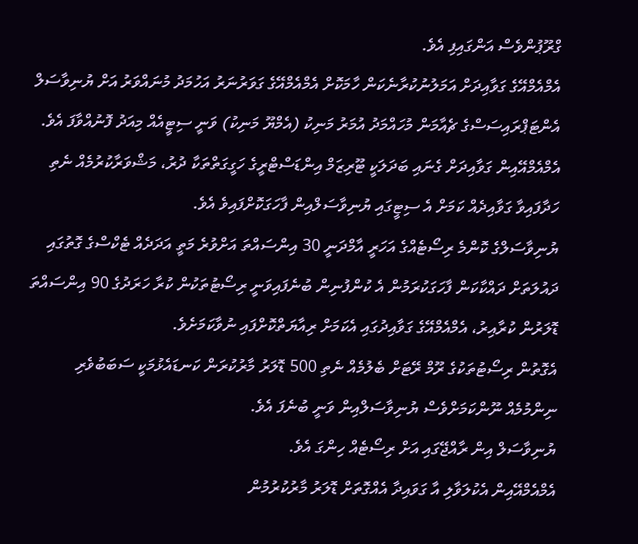ގްރޫޕުންވެސް އަންގައިފި އެވެ.
އެމްއެމްއޭގެ ގަވާއިދަށް އަމަލުނުކުރާނެކަން ހާމަކޮށް އެމްއެމްއޭގެ ގަވަރުނަރު އަހުމަދު މުނައްވަރު އަށް ޔުނިވާސަލް އެންޓަޕްރައިސަސްގެ ޗެއާމަން މުހައްމަދު އުމަރު މަނިކު (އެމްޔޫ މަނިކު) ވަނީ ސިޓީއެއް މިއަދު ފޮނުއްވާފަ އެވެ.
އެމްއެމްއޭއިން ގަވާއިދަށް ގެނައި ބަދަލަކީ ޓޫރިޒަމް އިންޑަސްޓްރީގެ ހަގީގަތްތަކާ ދުރު، މަޝްވަރާކުރުމެއް ނެތި ހަދާފައިވާ ގަވާއިދެއް ކަމަށް އެ ސިޓީގައި ޔުނިވާސަލްއިން ފާހަގަކޮށްފައިވެ އެވެ.
ޔުނިވާސަލްގެ ކޮންމެ ރިސޯޓެއްގެ އަހަރީ އާމްދަނީ 30 އިންސައްތަ އަށްވުރެ މަތީ އަދަދެއް ޓެކްސްގެ ގޮތުގައި ދައުލަތަށް ދައްކާކަން ފާހަގަކުރަމުން އެ ކުންފުނިން ބުނެފައިވަނީ ރިސޯޓުތަކުން ކުރާ ހަރަދުގެ 90 އިންސައްތަ ޑޮލަރުން ކުރާއިރު، އެމްއެމްއޭގެ ގަވާއިދުގައި އެކަމަށް ރިއާޔަތްކޮށްފައި ނުވާކަމަށެވެ.
އެގޮތުން ރިސޯޓުތަކުގެ ރޫމް ރޭޓަށް ބެލުމެއް ނެތި 500 ޑޮލަރު މާރުކުރަން ކަނޑައެޅުމަކީ ސަބަބުވެރި ނިންމުމެއް ނޫންކަމަށްވެސް ޔުނިވާސަލްއިން ވަނީ ބުނެފަ އެވެ.
ޔުނިވާސަލް އިން ރާއްޖޭގައި އަށް ރިސޯޓެއް ހިންގަ އެވެ.
އެމްއެމްއޭއިން އެކުލަވާލި އާ ގަވައިދާ އެއްގޮތަށް ޑޮލަރު މާރުކުރުމުން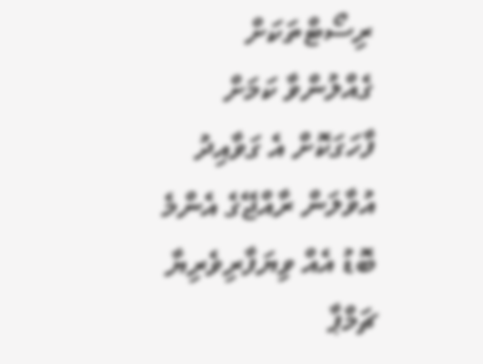ރިސޯޓްތަކަށް ގެއްލުންވާ ކަމަށް ފާހަގަކޮށް އެ ގަވާއިދު އުވާލަން ރާއްޖޭގެ އެންމެ ބޮޑު އެއް ވިޔަފާރިވެރިޔާ ޗަމްޕާ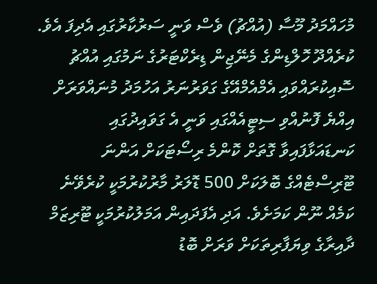މުހައްމަދު މޫސާ (އުއްޗު) ވެސް ވަނީ ސަރުކާރުގައި އެދިފަ އެވެ.
ކުރެއްދޫ ހޮލްޑިންގެ މެނޭޖިން ޑިރެކްޓަރުގެ ނަމުގައި އުއްޗު ސޮއިކުރައްވައި އެމްއެމްއޭގެ ގަވަރުނަރު އަހުމަދު މުނައްވަރަށް އިއްޔެ ފޮނުއްވި ސިޓީއެއްގައި ވަނީ އެ ގަވައިދުގައި ކަނޑައަޅާފައިވާ ގޮތަށް ކޮންމެ ރިސޯޓަކަށް އަންނަ ޓޫރިސްޓެއްގެ ބޮލަކަށް 500 ޑޮލަރު މާރުކުރުމަކީ ކުރެވޭނެ ކަމެއް ނޫން ކަމަށެވެ. އަދި އެފަދައިން އަމަލުކުރުމަކީ ޓޫރިޒަމް ދާއިރާގެ ވިޔަފާރިތަކަށް ވަރަށް ބޮޑު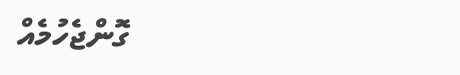ގޮންޖެހުމެއް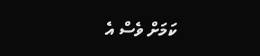ކަމަށް ވެސް އެ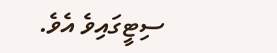ސިޓީގައިވެ އެވެ.